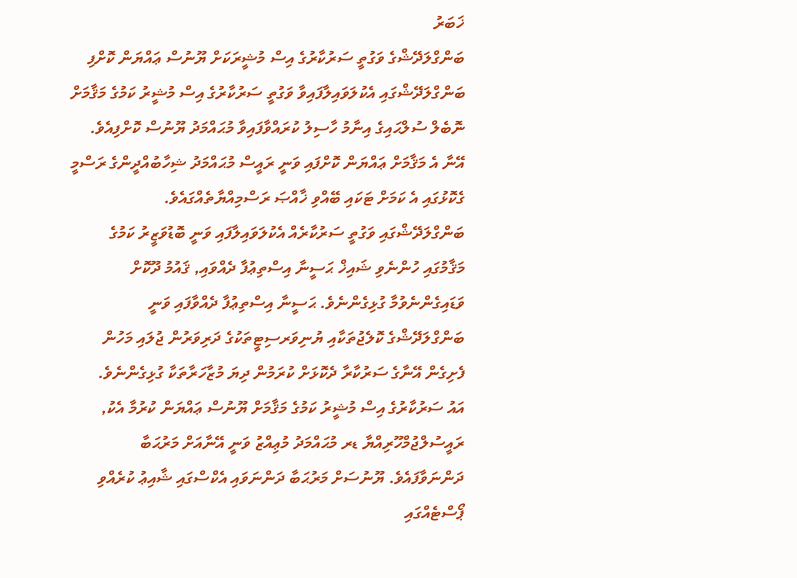ޚަބަރު
ބަންގްލަދޭޝްގެ ވަގުތީ ސަރުކާރުގެ އިސް މުޝީރަކަށް ޔޫނުސް ޢައްޔަން ކޮށްފި
ބަންގްލަދޭޝްގައި އެކުލަވައިލާފައިވާ ވަގުތީ ސަރުކާރުގެ އިސް މުޝީރު ކަމުގެ މަޤާމަށް ނޮބެލް ސުލްޙައިގެ އިނާމު ހާސިލު ކުރައްވާފައިވާ މުޙައްމަދު ޔޫނުސް ކޮށްފިއެވެ. އޭނާ އެ މަޤާމަށް ޢައްޔަން ކޮށްފައި ވަނީ ރައީސް މުޙައްމަދު ޝިހާބުއްދީންގެ ރަސްމީ ގެކޮޅުގައި އެ ކަމަށް ޓަކައި ބޭއްވި ޚާއްޞަ ރަސްމިއްޔާތެއްގައެވެ.
ބަންގްލަދޭޝްގައި ވަގުތީ ސަރުކާރެއް އެކުލަވައިލާފައި ވަނީ ބޮޑުވަޒީރު ކަމުގެ މަޤާމުގައި ހުންނެވި ޝައިޚް ޙަސީނާ އިސްތިޢުފާ ދެއްވައި, ޤައުމު ދޫކޮށް ވަޑައިގެންނެވުމާ ގުޅިގެންނެވެ. ޙަސީނާ އިސްތިޢުފާ ދެއްވާފައި ވަނީ ބަންގްލަދޭޝްގެ ކޮލެޖުތަކާއި ޔުނިވަރސިޓީތަކުގެ ދަރިވަރުން ޖުލައި މަހުން ފެށިގެން އޭނާގެ ސަރުކާރާ ދެކޮޅަށް ކުރަމުން ދިޔަ މުޒާހަރާތަކާ ގުޅިގެންނެވެ.
އައު ސަރުކާރުގެ އިސް މުޝީރު ކަމުގެ މަޤާމަށް ޔޫނުސް ޢައްޔަން ކުރުމާ އެކު, ރައީސުލްޖުމްހޫރިއްޔާ ޑރ މުޙައްމަދު މުޢިއްޒު ވަނީ އޭނާއަށް މަރުޙަބާ ދަންނަވާފައެވެ. ޔޫނުސަށް މަރުޙަބާ ދަންނަވައި އެކްސްގައި ޝާއިޢު ކުރެއްވި ޕޯސްޓެއްގައި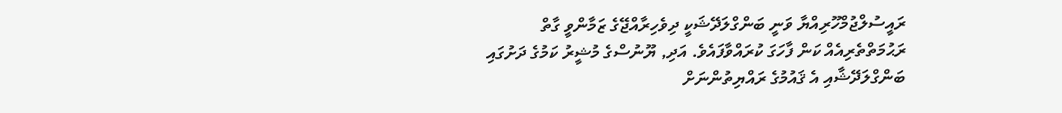ރައީސުލްޖުމްހޫރިއްޔާ ވަނީ ބަންގްލަދޭޝަކީ ދިވެހިރާއްޖޭގެ ޒަމާންވީ ގާތް ރަޙުމަތްތެރިއެއް ކަން ފާހަގަ ކުރައްވާފައެވެ. އަދި, ޔޫނުސްގެ މުޝީރު ކަމުގެ ދަށުގައި ބަންގްލަދޭޝާއި އެ ޤައުމުގެ ރައްޔިތުންނަށް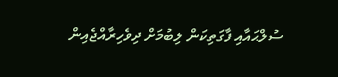ސުލްޙައާއި ފާގަތިކަން ލިބުމަށް ދިވެހިރާއްޖެއިން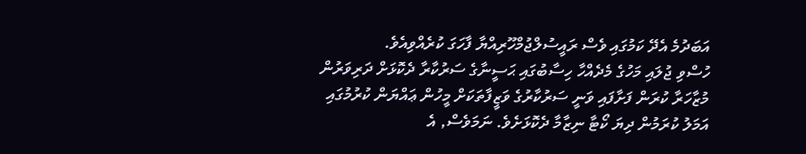އަބަދުމެ އެދޭ ކަމުގައި ވެސް ރައީސުލްޖުމްހޫރިއްޔާ ފާހަގަ ކުރެއްވިއެވެ.
ހުސްވި ޖުލައި މަހުގެ މެދެއްހާ ހިސާބުގައި ޙަސީނާގެ ސަރުކާރާ ދެކޮޅަށް ދަރިވަރުން މުޒާހަރާ ކުރަން ފަށާފައި ވަނީ ސަރުކާރުގެ ވަޒީފާތަކަށް މީހުން ޢައްޔަން ކުރުމުގައި އަމަލު ކުރަމުން ދިޔަ ކޯޓާ ނިޒާމާ ދެކޮޅަށެވެ. ނަމަވެސް, އެ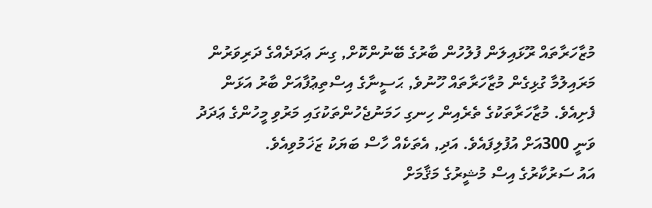މުޒާހަރާތައް ރޫޅައިލަން ފުލުހުން ބާރުގެ ބޭނުންކޮށް, ގިނަ ޢަދަދެއްގެ ދަރިވަރުން މަރައިލުމާ ގުޅިގެން މުޒާހަރާތައް ހޫނުވެ, ޙަސީނާގެ އިސްތިޢުފާއަށް ބާރު އަޅަން ފެށިއެވެ. މުޒާހަރާތަކުގެ ތެރެއިން ހިނގި ހަމަނުޖެހުންތަކުގައި މަރުވި މީހުންގެ ޢަދަދު ވަނީ 300އަށް އުފުލިފައެވެ. އަދި, އެތަކެއް ހާސް ބަޔަކު ޒަޚަމުވިއެވެ.
އައު ސަރުކާރުގެ އިސް މުޝީރުގެ މަޤާމަށް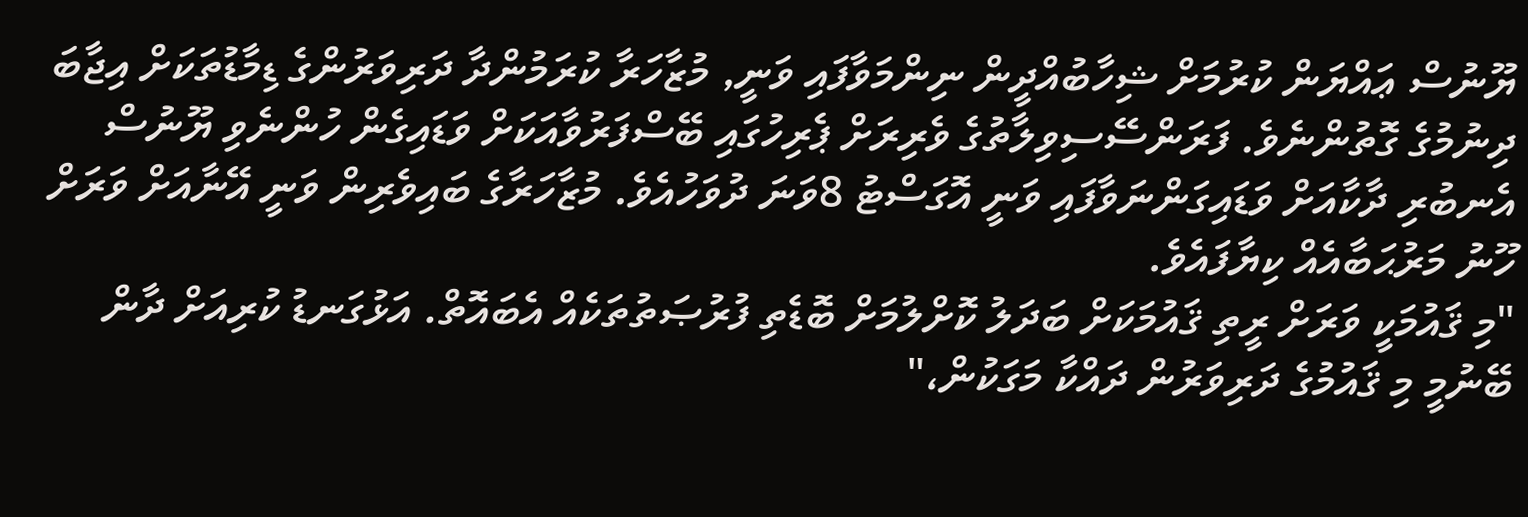ޔޫނުސް ޢައްޔަން ކުރުމަށް ޝިހާބުއްދީން ނިންމަވާފައި ވަނީ, މުޒާހަރާ ކުރަމުންދާ ދަރިވަރުންގެ ޑިމާޑުތަކަށް އިޖާބަ ދިނުމުގެ ގޮތުންނެވެ. ފަރަންސޭސިވިލާތުގެ ވެރިރަށް ޕެރިހުގައި ބޭސްފަރުވާއަކަށް ވަޑައިގެން ހުންނެވި ޔޫނުސް އެނބުރި ދާކާއަށް ވަޑައިގަންނަވާފައި ވަނީ އޮގަސްޓު 8ވަނަ ދުވަހުއެވެ. މުޒާހަރާގެ ބައިވެރިން ވަނީ އޭނާއަށް ވަރަށް ހޫނު މަރުޙަބާއެއް ކިޔާފައެވެ.
"މި ޤައުމަކީ ވަރަށް ރީތި ޤައުމަކަށް ބަދަލު ކޮށްލުމަށް ބޮޑެތި ފުރުޞަތުތަކެއް އެބައޮތް. އަޅުގަނޑު ކުރިއަށް ދާން ބޭނުމީ މި ޤައުމުގެ ދަރިވަރުން ދައްކާ މަގަކުން،"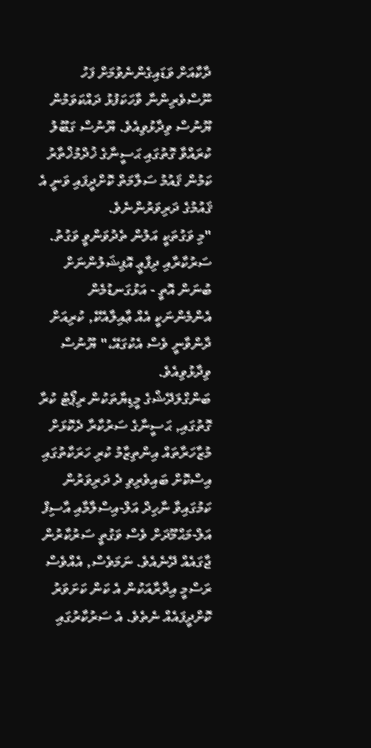ދާކާއަށް ވަޑައިގެންނެވުމަށް ފަހު ނޫސްވެރިންނާ ވާހަކަފުޅު ދައްކަވަމުން ޔޫނުސް ވިދާޅުވިއެވެ. ޔޫނުސް ގަބޫލު ކުރައްވާ ގޮތުގައި ޙަސީނާގެ ޚުދްމުޚްތާރު ކަމުން ޤައުމު ސަލާމަތް ކޮށްދީފައި ވަނީ އެ ޤައުމުގެ ދަރިވަރުންނެވެ.
"މި ވަގުތަކީ އަލުން ތެދުވަންވީ ވަގުތު. ސަރުކާރާއި ދިފާޢީ އޮފިޝަލުންނަށް ބުނަން އޮތީ - އަޅުގަނޑުމެން އެންމެންނަކީ އެއް ޢާއިލާއެކޭ, ކުރިއަށް ދާންވާނީ ވެސް އެކުގައޭ،" ޔޫނުސް ވިދާޅުވިއެވެ.
ބަންގްލަދޭޝްގެ މީޑިޔާތަކުން ރިޕޯޓު ކުރާ ގޮތުގައި, ޙަސީނާގެ ސަރުކާރާ ދެކޮޅަށް މުޒާހަރާތައް އިންތިޒާމު ކުރި ހަރަކާތުގައި އިސްކޮށް ބައިވެރިވި ދެ ދަރިވަރުން ކަމުގައިވާ ނާހިދް އަލް-އިސްލާމާއި އާސިފް އަލް-މަޙްމޫދަށް ވެސް ވަގުތީ ސަރުކާރުން ޖާގައެއް ދޭނެއެވެ. ނަމަވެސް, އެއްވެސް ރަސްމީ އިދާރާއަކުން އެ ކަން ކަށަވަރު ކޮށްދީފައެއް ނެތެވެ. އެ ސަރުކާރުގައި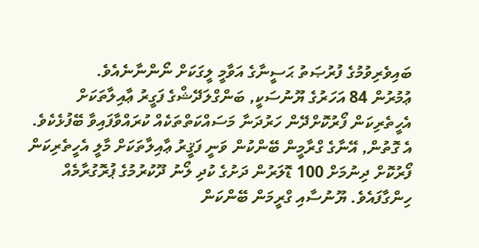ބައިވެރިވުމުގެ ފުރުޞަތު ޙަސީނާގެ އަވާމީ ލީގަކަށް ނޯންނާނެއެވެ.
ޢުމުރުން 84 އަހަރުގެ ޔޫނުސަކީ, ބަންގްލަދޭޝްގެ ފަގީރު ޢާއިލާތަކަށް އެހީތެރިކަން ފޯރުކޮށްދޭން ހަރުދަނާ މަސައްކަތްތަކެއް ކުރައްވާފައިވާ ބޭފުޅެކެވެ. އެ ގޮތުން, އޭނާގެ ގްރާމީން ބޭންކުން ވަނީ ފަޤީރު ޢާއިލާތަކަށް މާލީ އެހީތެރިކަން ފޯރުކޮށް ދިނުމަށް 100 ޑޮލަރުން ދަށުގެ ކުދި ލޯނު ދޫކުރުމުގެ ޕުރޮގުރާމެއް ހިންގާފައެވެ. ޔޫނުސާއި ގްރީމަން ބޭންކަން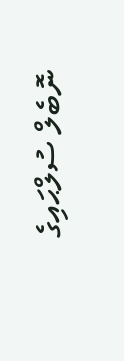ނޮބެލް ސުލްޙައިގެ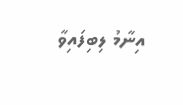އިނާމު ލިބިފައިވާ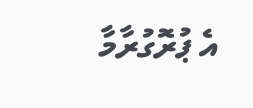އެ ޕުރޮގުރާމާ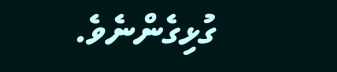ގުޅިގެންނެވެ.